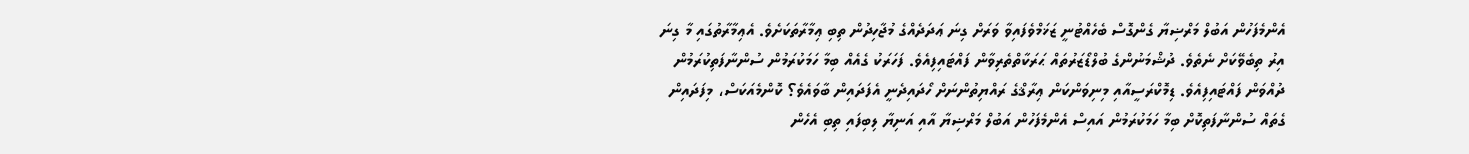އެންމެފަހުން އަބުލް މަރްޟިޔާ ގެންގޮސް ބެހެއްޓުނީ ޒަޚަމްވެފައިވާ ވަރަށް ގިނަ ޢަދަދެއްގެ މުޖާހިދުން ތިބި ޢިމާރާތަކަށެވެ. އެޢިމާރާތުގައި މާ ގިނަ އިރު ތިބެވޭކަށް ނެތެވެ. ދުޝްމަނުންގެ ބުލްޑޯޒަރުތައް ޙަރަކާތްތެރިވާން ފައްޓައިފިއެވެ. ފަހަރަކު ގެއެއް ބިމާ ހަމަކުރަމުން ސުންނާފަތިކުރަމުން ދުއްވަން ފައްޓައިފިއެވެ. ޑިމޮކްރަސީއާއި މިނިވަންކަން ޢިރާޤްގެ ރައްޔިތުންނަށް ހޯދައިދެނީ އެފަދައިން ބާވައެވެ؟ ކޮންމެއަކަސް، މިފަދައިން ގެތައް ސުންނާފަތިކޮށް ބިމާ ހަމަކުރަމުން އައިސް އެންމެފަހުން އަބުލް މަރްޟިޔާ އާއި އަނިޔާ ލިބިފައި ތިބި އެހެން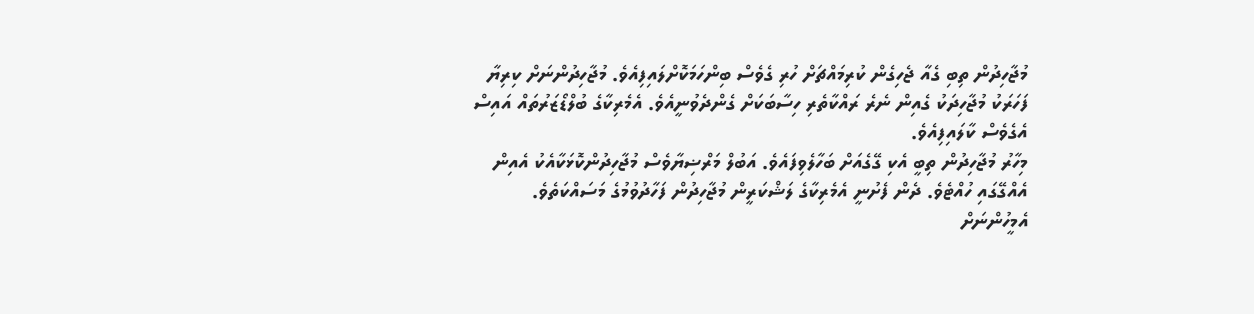މުޖާހިދުން ތިބި ގެއާ ޖެހިގެން ކުރިމައްޗަށް ހުރި ގެވެސް ބިންހަމަކޮށްލައިފިއެވެ. މުޖާހިދުންނަށް ކިރިޔާ ފަހަރަކު މުޖާހިދަކު ގެއިން ނެރެ ރައްކާތެރި ހިސާބަކަށް ގެންދެވުނީއެވެ. އެމެރިކާގެ ބުލްޑޯޒަރުތައް އައިސް އެގެވެސް ކާލައިފިއެވެ.
މިހާރު މުޖާހިދުން ތިބީ އެކި ގޭގެއަށް ބަހާލެވިފައެވެ. އަބުލް މަރްޟިޔާވެސް މުޖާހިދުންކޮޅަކާއެކު އެއިން އެއްގޭގައި ހުއްޓެވެ. ދެން ފެށުނީ އެމެރިކާގެ ލަޝްކަރީން މުޖާހިދުން ފަހާދުވުމުގެ މަސައްކަތެވެ. އެމީހުންނަށް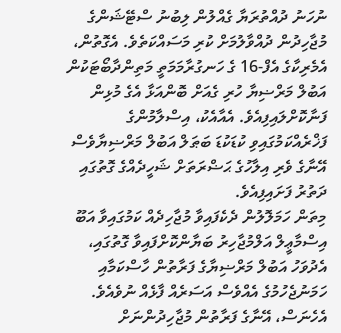ނުހަނު ދުއްތުރަޔާ ގެއްލުން ލިބުނު ސްޓޭޝަންގެ މުޖާހިދުން ދުއްވާލުމަށް ކުރި މަސައްކަތެވެ. އެގޮތުން، އެމެރިކާގެ އެފް-16 ގެ ހަނގުރާމަމަތީ މަތިންދާބޯޓަކުން އަބުލް މަރްޟިޔާ ހުރި ގެއަށް ބޮންއަޅާ އެގެ މުޅިން ފަނާކޮށްލައިފިއެވެ. އެއާއެކު، އިސްލާމުންގެ ފަޚްރެއްކަމުގައިވި ކުޑަކުޑަ ބަޠަލް އަބުލް މަރްޟިޔާވެސް އޭނާގެ ވެރި އިލާހުގެ ޙަޟްރަތަށް ޝަހީދެއްގެ ގޮތުގައި ދަތުރު ފަށައިފިއެވެ.
މިތަން ހަމަލޮލުން ދެކެފައިވާ މުޖާހިދެއް ކަމުގައިވާ އަބޫ އިސްމާޢީލް އަލްމުޖާހިރު ބަޔާންކޮށްފައިވާ ގޮތުގައި، އެދުވަހު އަބުލް މަރްޟިޔާގެ ފަރާތުން ހާސްކަމާއި ހަމަނުޖެހުމުގެ އެއްވެސް އަސަރެއް ފާޅެއް ނުވެއެވެ. އެހެނަސް، އޭނާގެ ފަރާތުން މުޖާހިދުންނަށް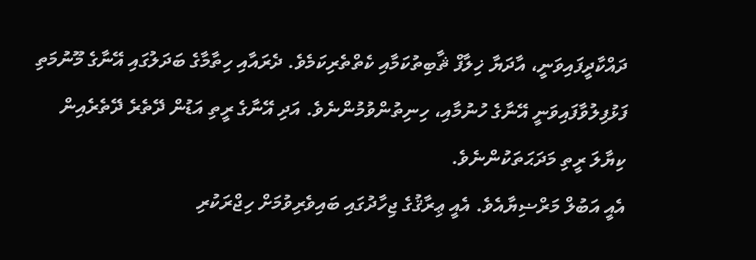ދައްކާދީފައިވަނީ، އާދަޔާ ޚިލާފް ޘާބިތުކަމާއި ކެތްތެރިކަމެވެ. ދެރައާއި ހިތާމާގެ ބަދަލުގައި އޭނާގެ މޫނުމަތި ފަޅުފިލުވާފައިވަނީ އޭނާގެ ހުނުމާއި، ހިނިތުންވުމުންނެވެ. އަދި އޭނާގެ ރީތި އަޑުން ދޭތެރެ ދޭތެރެއިން ކިޔާލަ ރީތި މަދަޙަތަކުންނެވެ.
އެއީ އަބުލް މަރްޟިޔާއެވެ. އެއީ ޢިރާޤުގެ ޖިހާދުގައި ބައިވެރިވުމަށް ހިޖްރަކުރި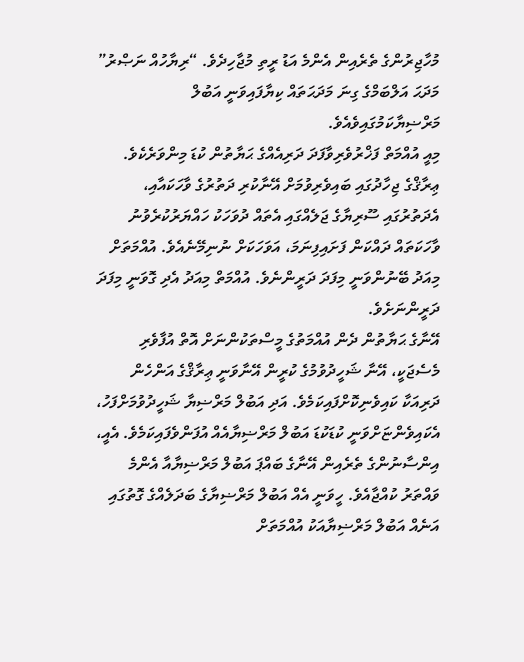މުހާޖިރުންގެ ތެރެއިން އެންމެ އަޑު ރީތި މުޖާހިދެވެ. “ރިޔާހުއް ނަޞްރު” މަދަޙަ އަލްބަމްގެ ގިނަ މަދަޙަތައް ކިޔާފައިވަނީ އަބުލް މަރްޟިޔާކަމުގައިވެއެވެ.
މިއީ އުއްމަތް ފަޚްރުވެރިވާފަދަ ދަރިއެއްގެ ޙަޔާތުން ކުޑަ މިންވަރެކެވެ. ޢިރާޤްގެ ޖިހާދުގައި ބައިވެރިވުމަށް އޭނާކުރި ދަތުރުގެ ވާހަކައާއި، އެދަތުރުގައި ސޫރިޔާގެ ޖަލެއްގައި އެތައް ދުވަހަކު ހައްޔަރުކުރެވުނު ވާހަކަތައް ދައްކަން ފަށައިފިނަމަ، އަވަހަކަށް ނުނިމޭނެއެވެ. އުއްމަތަށް މިއަދު ބޭނުންވަނީ މިފަދަ ދަރީންނެވެ. އުއްމަތް މިއަދު އެދި ގޮވަނީ މިފަދަ ދަރީންނަށެވެ.
އޭނާގެ ޙަޔާތުން ދެން އުއްމަތުގެ މީސްތަކުންނަށް އޮތް އުފާވެރި މެސެޖަކީ، އޭނާ ޝަހީދުވުމުގެ ކުރީން އޭނާވަނީ ޢިރާޤްގެ އަންހެން ދަރިއަކާ ކައިވެނިކޮށްފައިކަމެވެ. އަދި އަބުލް މަރްޟިޔާ ޝަހީދުވުމަށްފަހު، އެކައިވެންޏަށްވަނީ ކުޑަކުޑަ އަބުލް މަރްޟިޔާއެއް އުފަންވެފައިކަމެވެ. އެއީ، އިންސާނުންގެ ތެރެއިން އޭނާގެ ބައްޕަ އަބުލް މަރްޟިޔާއާ އެންމެ ވައްތަރު ކުއްޖާއެވެ. ހީވަނީ އެއް އަބުލް މަރްޟިޔާގެ ބަދަލެއްގެ ގޮތުގައި އަނެއް އަބުލް މަރްޟިޔާއަކު އުއްމަތަށް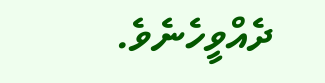ދެއްވީހެނެވެ.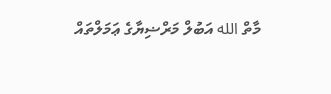މާތް الله އަބުލް މަރްޟިޔާގެ ޢަމަލްތައް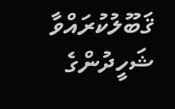ޤަބޫލުކުރައްވާ ޝަހީދުންގެ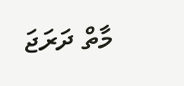މާތް ދަރަޖަ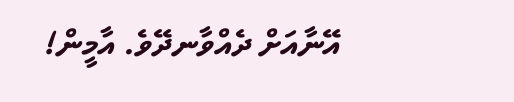އޭނާއަށް ދެއްވާނދޭވެ. އާމީން!